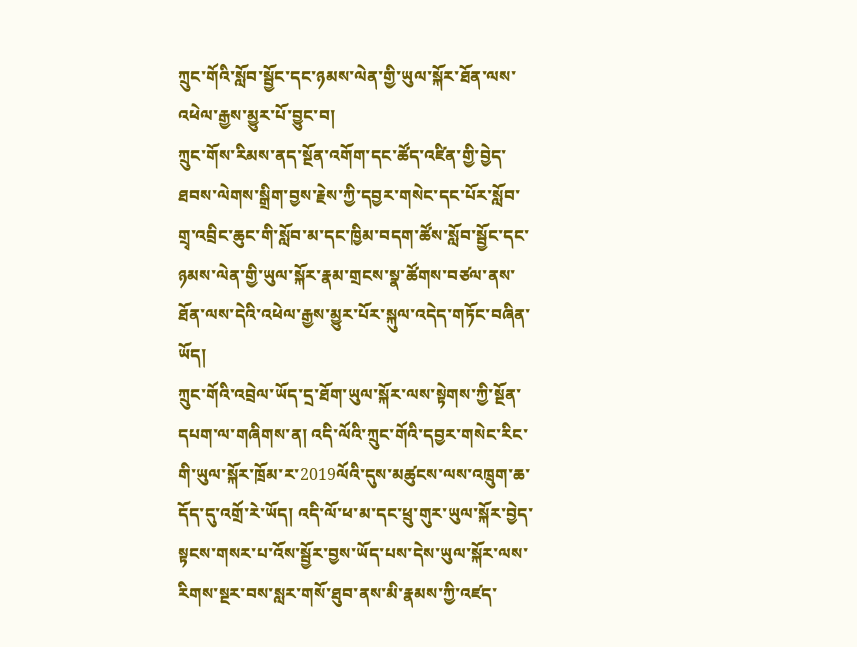ཀྲུང་གོའི་སློབ་སྦྱོང་དང་ཉམས་ལེན་གྱི་ཡུལ་སྐོར་ཐོན་ལས་འཕེལ་རྒྱས་མྱུར་པོ་བྱུང་བ།
ཀྲུང་གོས་རིམས་ནད་སྔོན་འགོག་དང་ཚོད་འཛིན་གྱི་བྱེད་ཐབས་ལེགས་སྒྲིག་བྱས་རྗེས་ཀྱི་དབྱར་གསེང་དང་པོར་སློབ་གྲྭ་འབྲིང་ཆུང་གི་སློབ་མ་དང་ཁྱིམ་བདག་ཚོས་སློབ་སྦྱོང་དང་ཉམས་ལེན་གྱི་ཡུལ་སྐོར་རྣམ་གྲངས་སྣ་ཚོགས་བཙལ་ནས་ཐོན་ལས་དེའི་འཕེལ་རྒྱས་མྱུར་པོར་སྐུལ་འདེད་གཏོང་བཞིན་ཡོད།
ཀྲུང་གོའི་འབྲེལ་ཡོད་དྲ་ཐོག་ཡུལ་སྐོར་ལས་སྟེགས་ཀྱི་སྔོན་དཔག་ལ་གཞིགས་ན། འདི་ལོའི་ཀྲུང་གོའི་དབྱར་གསེང་རིང་གི་ཡུལ་སྐོར་ཁྲོམ་ར་2019ལོའི་དུས་མཚུངས་ལས་འཁྲུག་ཆ་དོད་དུ་འགྲོ་རེ་ཡོད། འདི་ལོ་ཕ་མ་དང་ཕྲུ་གུར་ཡུལ་སྐོར་བྱེད་སྟངས་གསར་པ་འོས་སྦྱོར་བྱས་ཡོད་པས་དེས་ཡུལ་སྐོར་ལས་རིགས་སྔར་བས་སླར་གསོ་ཐུབ་ནས་མི་རྣམས་ཀྱི་འཛད་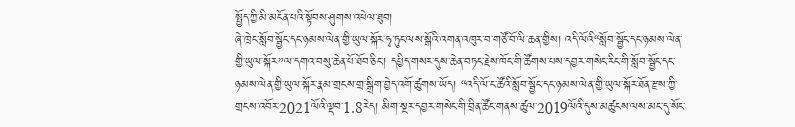སྤྱོད་ཀྱི་མི་མངོན་པའི་སྟོབས་ཤུགས་འཕེལ་ཐུབ།
ཞེ་ཁྲེང་སློབ་སྦྱོང་དང་ཉམས་ལེན་གྱི་ཡུལ་སྐོར་ཧྭ་ཏུང་ལས་སྒོའི་འགན་འཁུར་བ་གཙོ་བོ་ལི་ཆན་གྱིས། འདི་ལོའི“སློབ་སྦྱོང་དང་ཉམས་ལེན་གྱི་ཡུལ་སྐོར”ལ་དགའ་བསུ་ཆེན་པོ་ཐོབ་ཅིང་། དཔྱིད་གསར་དུས་ཆེན་བཏང་རྗེས་ཁོང་གི་ཚོགས་པས་དབྱར་གསེང་རིང་གི་སློབ་སྦྱོང་དང་ཉམས་ལེན་གྱི་ཡུལ་སྐོར་རྣམ་གྲངས་གྲ་སྒྲིག་བྱེད་འགོ་ཚུགས་ཡོད། “འདི་ལོ་ང་ཚོའི་སློབ་སྦྱོང་དང་ཉམས་ལེན་གྱི་ཡུལ་སྐོར་ཐོན་རྫས་ཀྱི་གྲངས་འབོར་2021ལོའི་ལྡབ་1.8རེད། མིག་སྔར་དབྱར་གསེང་གི་བྲིན་ཚོང་གནས་ཚུལ་2019ལོའི་དུས་མཚུངས་ལས་མང་དུ་སོང་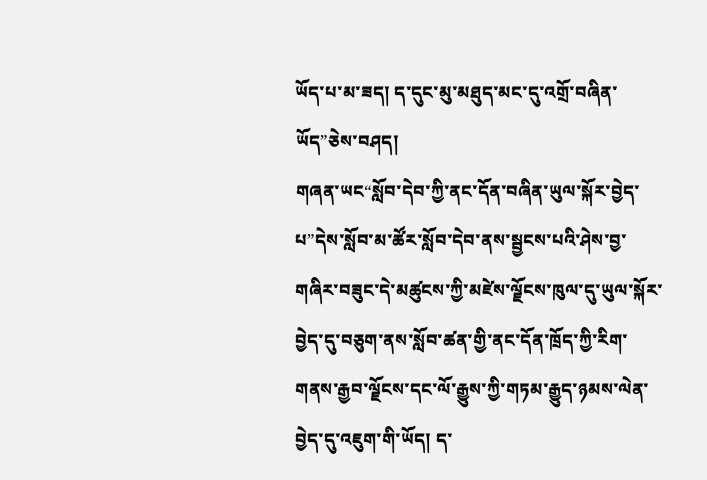ཡོད་པ་མ་ཟད། ད་དུང་མུ་མཐུད་མང་དུ་འགྲོ་བཞིན་ཡོད”ཅེས་བཤད།
གཞན་ཡང“སློབ་དེབ་ཀྱི་ནང་དོན་བཞིན་ཡུལ་སྐོར་བྱེད་པ”དེས་སློབ་མ་ཚོར་སློབ་དེབ་ནས་སྦྱངས་པའི་ཤེས་བྱ་གཞིར་བཟུང་དེ་མཚུངས་ཀྱི་མཛེས་ལྗོངས་ཁུལ་དུ་ཡུལ་སྐོར་བྱེད་དུ་བཅུག་ནས་སློབ་ཚན་གྱི་ནང་དོན་ཁྲོད་ཀྱི་རིག་གནས་རྒྱབ་ལྗོངས་དང་ལོ་རྒྱུས་ཀྱི་གཏམ་རྒྱུད་ཉམས་ལེན་བྱེད་དུ་འཇུག་གི་ཡོད། ད་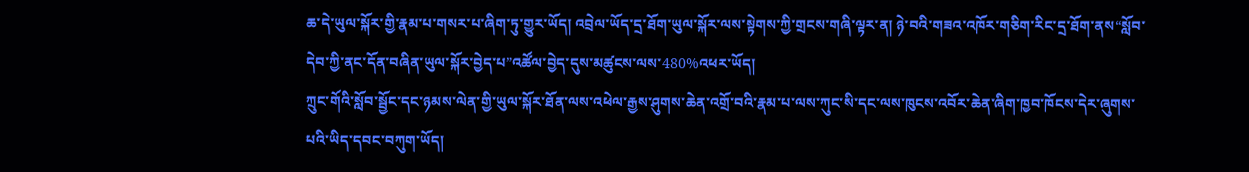ཆ་དེ་ཡུལ་སྐོར་གྱི་རྣམ་པ་གསར་པ་ཞིག་ཏུ་གྱུར་ཡོད། འབྲེལ་ཡོད་དྲ་ཐོག་ཡུལ་སྐོར་ལས་སྟེགས་ཀྱི་གྲངས་གཞི་ལྟར་ན། ཉེ་བའི་གཟའ་འཁོར་གཅིག་རིང་དྲ་ཐོག་ནས“སློབ་དེབ་ཀྱི་ནང་དོན་བཞིན་ཡུལ་སྐོར་བྱེད་པ”འཚོལ་བྱེད་དུས་མཚུངས་ལས་480%འཕར་ཡོད།
ཀྲུང་གོའི་སློབ་སྦྱོང་དང་ཉམས་ལེན་གྱི་ཡུལ་སྐོར་ཐོན་ལས་འཕེལ་རྒྱས་ཤུགས་ཆེན་འགྲོ་བའི་རྣམ་པ་ལས་ཀུང་སི་དང་ལས་ཁུངས་འབོར་ཆེན་ཞིག་ཁྱབ་ཁོངས་དེར་ཞུགས་པའི་ཡིད་དབང་བཀུག་ཡོད།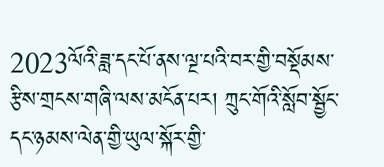2023ལོའི་ཟླ་དང་པོ་ནས་ལྔ་པའི་བར་གྱི་བསྡོམས་རྩིས་གྲངས་གཞི་ལས་མངོན་པར། ཀྲུང་གོའི་སློབ་སྦྱོང་དང་ཉམས་ལེན་གྱི་ཡུལ་སྐོར་གྱི་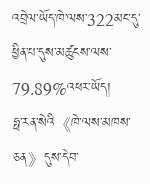འབྲེལ་ཡོད་ཁེ་ལས་322མང་དུ་ཕྱིན་པ་དུས་མཚུངས་ལས་79.89%འཕར་ཡོད།
ཧྥ་རན་སེའི《ཁེ་ལས་མཁས་ཅན》དུས་དེབ་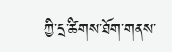ཀྱི་དྲ་ཚིགས་ཐོག་གནས་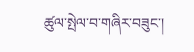ཚུལ་སྤེལ་བ་གཞིར་བཟུང་།